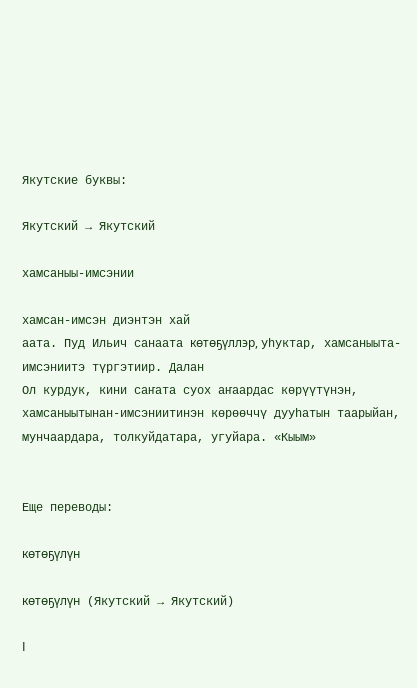Якутские буквы:

Якутский → Якутский

хамсаныы-имсэнии

хамсан-имсэн диэнтэн хай
аата. Пуд Ильич санаата көтөҕүллэр, уһуктар, хамсаныыта-имсэниитэ түргэтиир. Далан
Ол курдук, кини саҥата суох аҥаардас көрүүтүнэн, хамсаныытынан-имсэниитинэн көрөөччү дууһатын таарыйан, мунчаардара, толкуйдатара, угуйара. «Кыым»


Еще переводы:

көтөҕүлүн

көтөҕүлүн (Якутский → Якутский)

I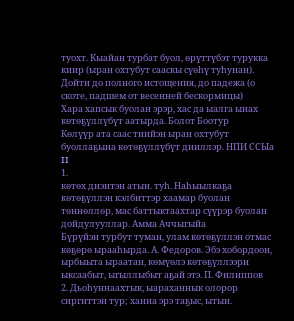туохт. Кыайан турбат буол, өрүттүбэт турукка киир (ыран охтубут сааскы сүөһү туһунан). Дойти до полного истощения, до падежа (о скоте, падшем от весенней бескормицы)
Хара хапсык буолан эрэр, хас да ыалга ынах көтөҕүллүбүт аатырда. Болот Боотур
Көлүүр ата саас тиийэн ыран охтубут буоллаҕына көтөҕүллүбүт дииллэр. НПИ ССЫа
II
1.
көтөх диэнтэн атын. туһ. Наһыылкаҕа көтөҕүллэн кэлбиттэр хаамар буолан төннөллөр, мас баттыктаахтар сүүрэр буолан дойдулууллар. Амма Аччыгыйа
Бүрүйэн турбут туман, улам көтөҕүллэн отмас көҕөрө ырааһырда. А. Федоров. Эбэ хобордоон, ырбыыта ыраатан, көмүөлэ көтөҕүллээри ыксаабыт, ыгыллыбыт аҕай этэ. П. Филиппов
2. Дьоһуннаахтык, ыараханнык олорор сиргиттэн тур; ханна эрэ таҕыс, ытын.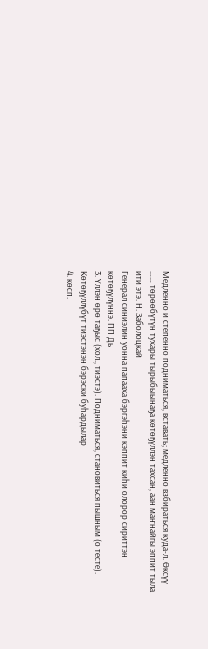Медленно и степенно подниматься, вставать; медленно взбираться куда-л. Өксүү …… төрөөбүтүн тухары тырыбыынаҕа көтөҕүллэн тахсан, аан маҥнайгы эппит тыла ити этэ. Н. Заболоцкай
Генерал синиэлин уонна папааха бэргэһэни кэппит киһи олорор сириттэн көтөҕүлүннэ. ПП Дь
3. Үллэн өрө таҕыс (хол., тиэстэ). Подниматься, становиться пышным (о тесте). Көтөҕүллүбүт тиэстэнэн бэрэски буһардылар
4. көсп.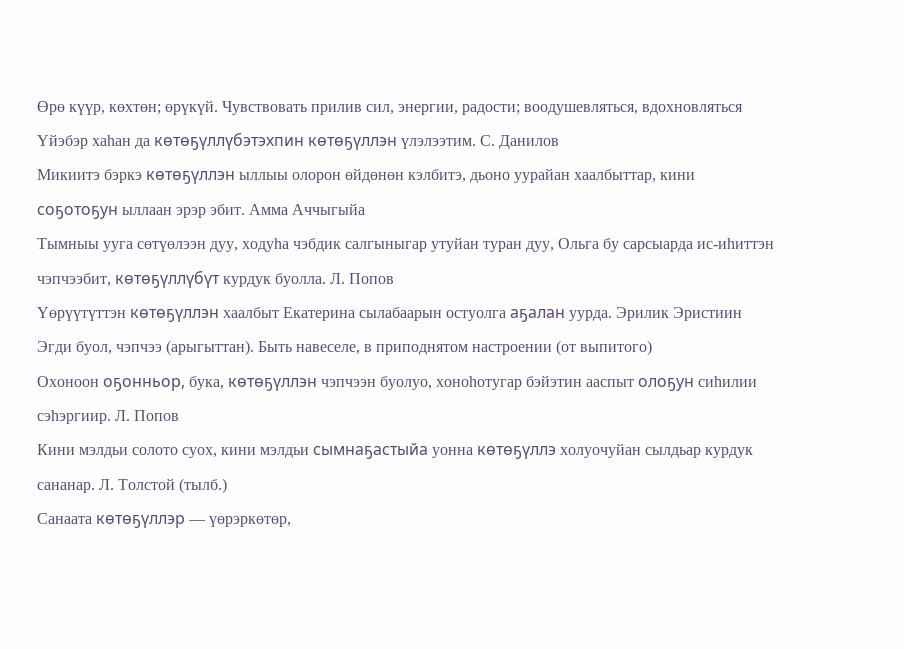Өрө күүр, көхтөн; өрүкүй. Чувствовать прилив сил, энергии, радости; воодушевляться, вдохновляться
Үйэбэр хаһан да көтөҕүллүбэтэхпин көтөҕүллэн үлэлээтим. С. Данилов
Микиитэ бэркэ көтөҕүллэн ыллыы олорон өйдөнөн кэлбитэ, дьоно уурайан хаалбыттар, кини соҕотоҕун ыллаан эрэр эбит. Амма Аччыгыйа
Тымныы ууга сөтүөлээн дуу, ходуһа чэбдик салгыныгар утуйан туран дуу, Ольга бу сарсыарда ис-иһиттэн чэпчээбит, көтөҕүллүбүт курдук буолла. Л. Попов
Үөрүүтүттэн көтөҕүллэн хаалбыт Екатерина сылабаарын остуолга аҕалан уурда. Эрилик Эристиин
Эгди буол, чэпчээ (арыгыттан). Быть навеселе, в приподнятом настроении (от выпитого)
Охоноон оҕонньор, бука, көтөҕүллэн чэпчээн буолуо, хоноһотугар бэйэтин ааспыт олоҕун сиһилии сэһэргиир. Л. Попов
Кини мэлдьи солото суох, кини мэлдьи сымнаҕастыйа уонна көтөҕүллэ холуочуйан сылдьар курдук сананар. Л. Толстой (тылб.)
Санаата көтөҕүллэр — үөрэркөтөр,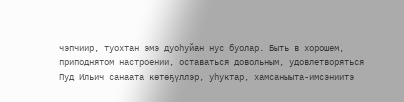чэпчиир, туохтан эмэ дуоһуйан нус буолар. Быть в хорошем, приподнятом настроении, оставаться довольным, удовлетворяться
Пуд Ильич санаата көтөҕүллэр, уһуктар, хамсаныыта-имсэниитэ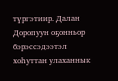түргэтиир. Далан
Доропуун оҕонньор бэрэссэдээтэл хоһуттан улаханнык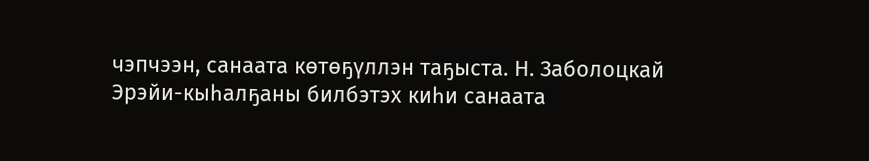чэпчээн, санаата көтөҕүллэн таҕыста. Н. Заболоцкай
Эрэйи-кыһалҕаны билбэтэх киһи санаата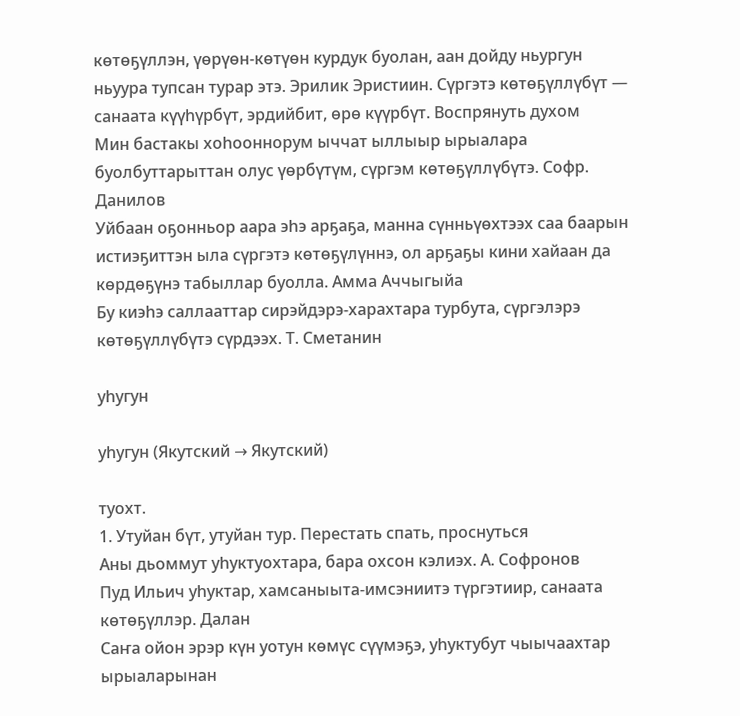көтөҕүллэн, үөрүөн-көтүөн курдук буолан, аан дойду ньургун ньуура тупсан турар этэ. Эрилик Эристиин. Сүргэтэ көтөҕүллүбүт — санаата күүһүрбүт, эрдийбит, өрө күүрбүт. Воспрянуть духом
Мин бастакы хоһооннорум ыччат ыллыыр ырыалара буолбуттарыттан олус үөрбүтүм, сүргэм көтөҕүллүбүтэ. Софр. Данилов
Уйбаан оҕонньор аара эһэ арҕаҕа, манна сүнньүөхтээх саа баарын истиэҕиттэн ыла сүргэтэ көтөҕүлүннэ, ол арҕаҕы кини хайаан да көрдөҕүнэ табыллар буолла. Амма Аччыгыйа
Бу киэһэ саллааттар сирэйдэрэ-харахтара турбута, сүргэлэрэ көтөҕүллүбүтэ сүрдээх. Т. Сметанин

уһугун

уһугун (Якутский → Якутский)

туохт.
1. Утуйан бүт, утуйан тур. Перестать спать, проснуться
Аны дьоммут уһуктуохтара, бара охсон кэлиэх. А. Софронов
Пуд Ильич уһуктар, хамсаныыта-имсэниитэ түргэтиир, санаата көтөҕүллэр. Далан
Саҥа ойон эрэр күн уотун көмүс сүүмэҕэ, уһуктубут чыычаахтар ырыаларынан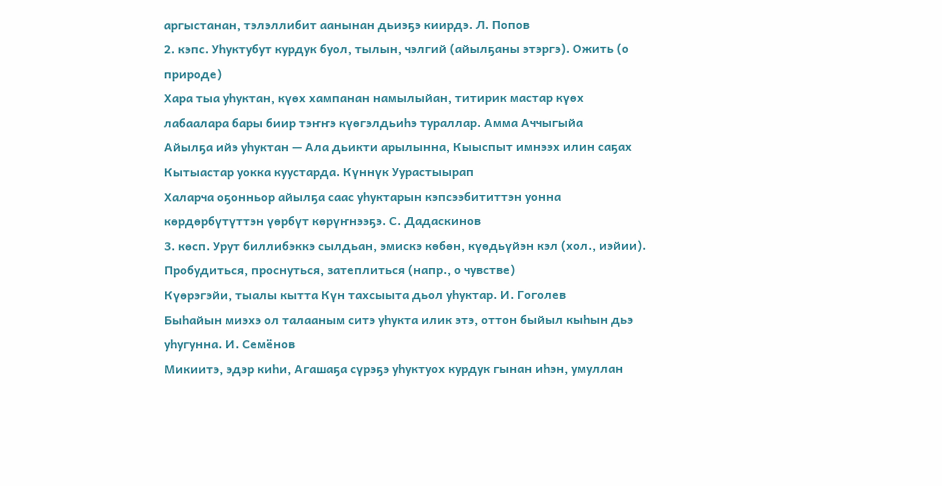аргыстанан, тэлэллибит аанынан дьиэҕэ киирдэ. Л. Попов
2. кэпс. Уһуктубут курдук буол, тылын, чэлгий (айылҕаны этэргэ). Ожить (о природе)
Хара тыа уһуктан, күөх хампанан намылыйан, титирик мастар күөх лабаалара бары биир тэҥҥэ күөгэлдьиһэ тураллар. Амма Аччыгыйа
Айылҕа ийэ уһуктан — Ала дьикти арылынна, Кыыспыт имнээх илин саҕах Кытыастар уокка куустарда. Күннүк Уурастыырап
Халарча оҕонньор айылҕа саас уһуктарын кэпсээбититтэн уонна көрдөрбүтүттэн үөрбүт көрүҥнээҕэ. С. Дадаскинов
3. көсп. Урут биллибэккэ сылдьан, эмискэ көбөн, күөдьүйэн кэл (хол., иэйии). Пробудиться, проснуться, затеплиться (напр., о чувстве)
Күөрэгэйи, тыалы кытта Күн тахсыыта дьол уһуктар. И. Гоголев
Быһайын миэхэ ол талааным ситэ уһукта илик этэ, оттон быйыл кыһын дьэ уһугунна. И. Семёнов
Микиитэ, эдэр киһи, Агашаҕа сүрэҕэ уһуктуох курдук гынан иһэн, умуллан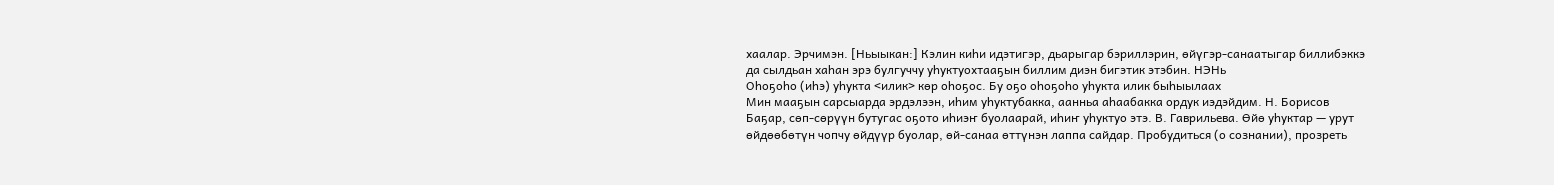хаалар. Эрчимэн. [Ньыыкан:] Кэлин киһи идэтигэр, дьарыгар бэриллэрин, өйүгэр-санаатыгар биллибэккэ да сылдьан хаһан эрэ булгуччу уһуктуохтааҕын биллим диэн бигэтик этэбин. НЭНь
Оһоҕоһо (иһэ) уһукта <илик> көр оһоҕос. Бу оҕо оһоҕоһо уһукта илик быһыылаах
Мин мааҕын сарсыарда эрдэлээн, иһим уһуктубакка, аанньа аһаабакка ордук иэдэйдим. Н. Борисов
Баҕар, сөп-сөрүүн бутугас оҕото иһиэҥ буолаарай, иһиҥ уһуктуо этэ. В. Гаврильева. Өйө уһуктар — урут өйдөөбөтүн чопчу өйдүүр буолар, өй-санаа өттүнэн лаппа сайдар. Пробудиться (о сознании), прозреть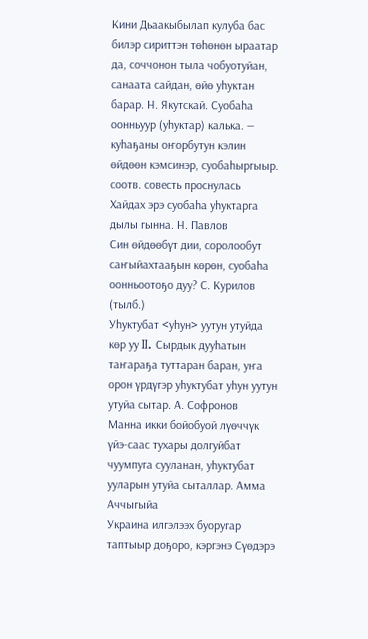Кини Дьаакыбылап кулуба бас билэр сириттэн төһөнөн ыраатар да, соччонон тыла чобуотуйан, санаата сайдан, өйө уһуктан барар. Н. Якутскай. Суобаһа оонньуур (уһуктар) калька. — куһаҕаны оҥорбутун кэлин өйдөөн кэмсинэр, суобаһыргыыр. соотв. совесть проснулась
Хайдах эрэ суобаһа уһуктарга дылы гынна. Н. Павлов
Син өйдөөбүт дии, соролообут саҥыйахтааҕын көрөн, суобаһа оонньоотоҕо дуу? С. Курилов (тылб.)
Уһуктубат <уһун> уутун утуйда көр уу II. Сырдык дууһатын таҥараҕа туттаран баран, уҥа орон үрдүгэр уһуктубат уһун уутун утуйа сытар. А. Софронов
Манна икки бойобуой лүөччүк үйэ-саас тухары долгуйбат чуумпуга сууланан, уһуктубат ууларын утуйа сыталлар. Амма Аччыгыйа
Украина илгэлээх буоругар таптыыр доҕоро, кэргэнэ Сүөдэрэ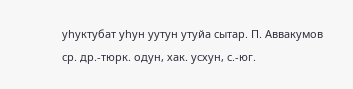уһуктубат уһун уутун утуйа сытар. П. Аввакумов
ср. др.-тюрк. одун, хак. усхун, с.-юг.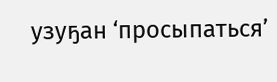узуҕан ‘просыпаться’